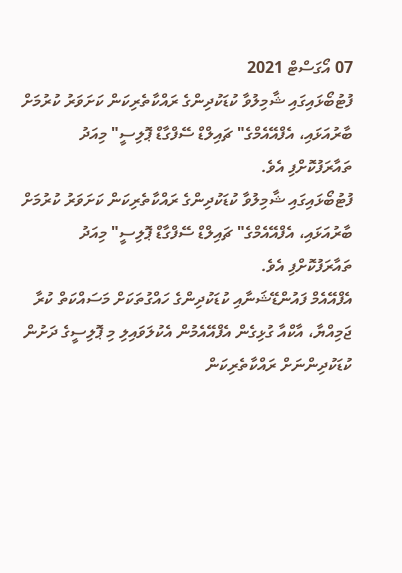07 އޯގަސްޓް 2021
ފުޓުބޯޅައިގައި ޝާމިލުވާ ކުޑަކުދިންގެ ރައްކާތެރިކަން ކަށަވަރު ކުރުމަށް ބާރުއަޅައި، އެފްއޭއެމްގެ" ޗައިލްޑް ސޭފްގާޑް ޕޮލިސީ" މިއަދު ތައާރަފުކޮށްފި އެވެ.
ފުޓުބޯޅައިގައި ޝާމިލުވާ ކުޑަކުދިންގެ ރައްކާތެރިކަން ކަށަވަރު ކުރުމަށް ބާރުއަޅައި، އެފްއޭއެމްގެ" ޗައިލްޑް ސޭފްގާޑް ޕޮލިސީ" މިއަދު ތައާރަފުކޮށްފި އެވެ.
އެފްއޭއެމް ފައުންޑޭޝަނާއި ކުޑަކުދިންގެ ހައްގުތަކަށް މަސައްކަތް ކުރާ ޖަމިއްޔާ، އާކްއާ ގުޅިގެން އެފްއޭއެމުން އެކުލަވައިލި މި ޕޮލިސީގެ ދަށުން ކުޑަކުދިންނަށް ރައްކާތެރިކަން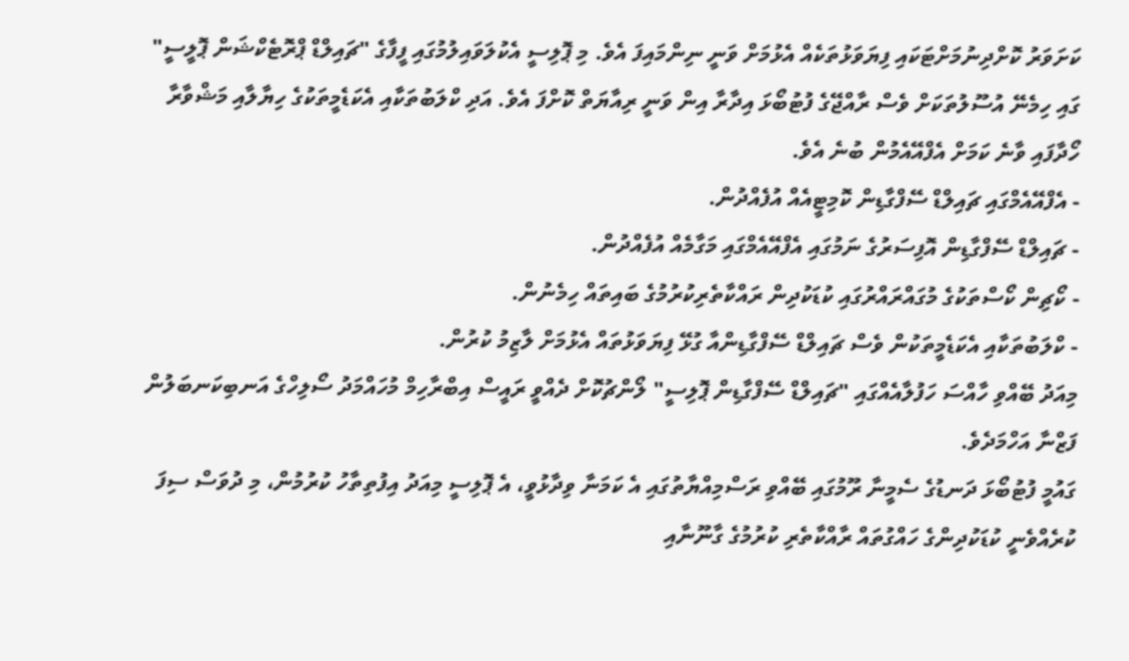ކަށަވަރު ކޮށްދިނުމަށްޓަކައި ފިޔަވަޅުތަކެއް އެޅުމަށް ވަނީ ނިންމައިފަ އެވެ. މި ޕޮލިސީ އެކުލަވައިލުމުގައި ފީފާގެ "ޗައިލްޑް ޕްރޮޓެކްޝަން ޕޮލީސީ" ގައި ހިމެނޭ އުސޫލުތަކަށް ވެސް ރާއްޖޭގެ ފުޓުބޯޅަ އިދާރާ އިން ވަނީ ރިއާޔަތް ކޮށްފަ އެވެ. އަދި ކްލަބުތަކާއި އެކަޑެމީތަކުގެ ހިޔާލާއި މަޝްވާރާ ހޯދާފައި ވާނެ ކަމަށް އެފްއޭއެމުން ބުނެ އެވެ.
- އެފްއޭއެމްގައި ޗައިލްޑް ސޭފްގާޑިން ކޮމިޓީއެއް އުފެއްދުން.
- ޗައިލްޑް ސޭފްގާޑިން އޮފިސަރުގެ ނަމުގައި އެފްއޭއެމްގައި މަގާމެއް އުފެއްދުން.
- ކޯޗިން ކޯސްތަކުގެ މުގައްރައްރުގައި ކުޑަކުދިން ރައްކާތެރިކުރުމުގެ ބައިތައް ހިމެނުން.
- ކްލަބުތަކާއި އެކަޑެމީތަކުން ވެސް ޗައިލްޑް ސޭފްގާޑިންއާ ގުޅޭ ފިޔަވަޅުތައް އެޅުމަށް ލާޒިމު ކުރުން.
މިއަދު ބޭއްވި ހާއްސަ ހަފުލާއެއްގައި "ޗައިލްޑް ސޭފްގާޑިން ޕޮލިސީ" ލޯންޗުކޮށް ދެއްވީ ރައީސް އިބްރާހިމް މުހައްމަދު ސޯލިހްގެ އަނބިކަނބަލުން ފަޒްނާ އަހްމަދެވެ.
ގައުމީ ފުޓުބޯޅަ ދަނޑުގެ ސެމީނާ ރޫމުގައި ބޭއްވި ރަސްމިއްޔާތުގައި އެ ކަމަނާ ވިދާޅުވީ، އެ ޕޮލިސީ މިއަދު އިފުތިތާހު ކުރުމުން، މި ދުވަސް ސިފަ ކުރެއްވެނީ ކުޑަކުދިންގެ ހައްގުތައް ރާއްކާތެރި ކުރުމުގެ ގާނޫނާއި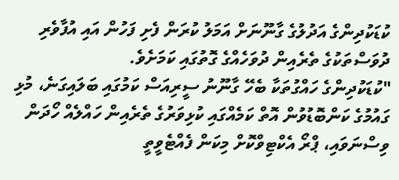ކުޑަކުދިންގެ އަދުލުގެ ގާނޫނަށް އަމަލު ކުރަން ފެށި ފަހުން އައި އުފާވެރި ދުވަސްތަކުގެ ތެރެއިން ދުވަހެއްގެ ގޮތުގައި ކަމަށެވެ.
"ކުޑަކުދިންގެ ހައްގުތަކާ ބެހޭ ގާނޫނު ސީރިއަސް ކަމުގައި ބަލައިގަނެ، މުޅި ގައުމުގެ ކަންބޮޑުވުން އޮތް ކަމެއްގައި ކުޅިވަރުގެ ތެރެއިން ހައްލެއް ހޯދަން ވިސްނަވައި، ޕްރޯ އެކްޓިވްކޮށް މިކަން ފެއްޓެވީތީ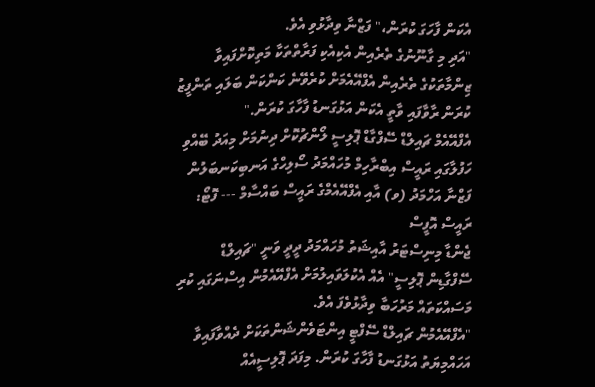އެކަން ފާހަގަ ކުރަން،" ފަޒްނާ ވިދާޅުވި އެވެ.
"އަދި މި ގާނޫނުގެ ތެރެއިން އެކިއެކި ފަރާތްތަކާ މަތިކޮށްފައިވާ ޒިންމާތަކުގެ ތެރެއިން އެފްއޭއެމަށް ކުރެވޭނެ ކަންކަން ބަލައި ތަންފީޒު ކުރަން ރާވާފައި ވާތީ އެކަން އަޅުގަނޑު ފާހާގަ ކުރަން."
އެފްއޭއެމް ޗައިލްޑް ސޭފްގާޑް ޕޮލިސީ ލޯންޗުކޮށް ދިނުމަށް މިއަދު ބޭއްވި ހަފުލާގައި ރައީސް އިބްރާހިމް މުހައްމަދު ސޯލިހްގެ އަނބިކަނބަލުން ފަޒްނާ އަހްމަދު (ވ) އާއި އެފްއޭއެމްގެ ރައީސް ބައްސާމް --- ފޮޓޯ: ރައީސް އޮފީސް
ޖެންޑާ މިނިސްޓަރު އާއިޝަތު މުހައްމަދު ދީދީ ވަނީ "ޗައިލްޑް ސޭފްގާޑިން ޕޮލިސީ" އެއް އެކުލަވައިލުމަށް އެފްއޭއެމުން އިސްނަގައި ކުރި މަސައްކަތައް މަރުހަބާ ވިދާޅުވެފަ އެވެ.
"އެފްއޭއެމުން ޗައިލްޑް ސޭފްޓީ އިންޓަވެންޝަންތަކަށް ދެއްވާފައިވާ އަހައްމިޔަތު އަޅުގަނޑު ފާހާގަ ކުރަން. މިފަދަ ޕޮލިސީއެއް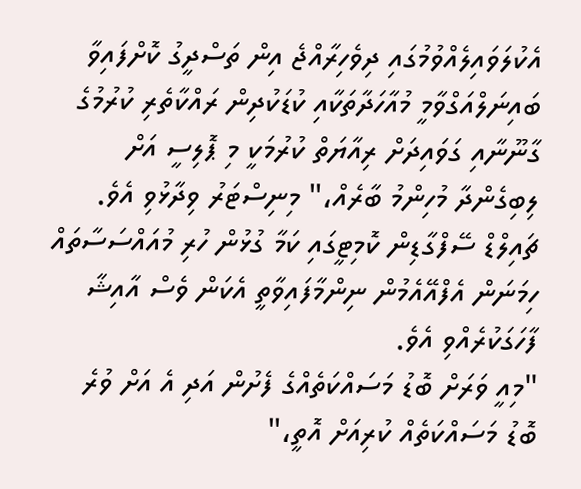އެކުލަވައިލެއްވުމުގައި ދިވެހިރާއްޖެ އިން ތަސްދީގު ކޮށްފައިވާ ބައިނަލްއަގްވާމީ މުއާހަދާތަކާއި ކުޑަކުދިން ރައްކާތެރި ކުރުމުގެ ގާނޫނާއި ގަވައިދަށް ރިއާޔަތް ކުރުމަކީ މި ޕޮލިސީ އަށް ލިބިގެންދާ މުހިންމު ބާރެއް،" މިނިސްޓަރު ވިދާޅުވި އެވެ.
ޗައިލްޑް ސޭފްގާޑިން ކޮމިޓީގައި ކަމާ ގުޅުން ހުރި މުއައްސަސާތައް ހިމަނަން އެފްއޭއެމުން ނިންމާފައިވާތީ އެކަން ވެސް އާއިޝާ ފާހަގަކުރެއްވި އެވެ.
"މިއީ ވަރަށް ބޮޑު މަސައްކަތެއްގެ ފެށުން އަދި އެ އަށް ވުރެ ބޮޑު މަސައްކަތެއް ކުރިއަށް އޮތީ،"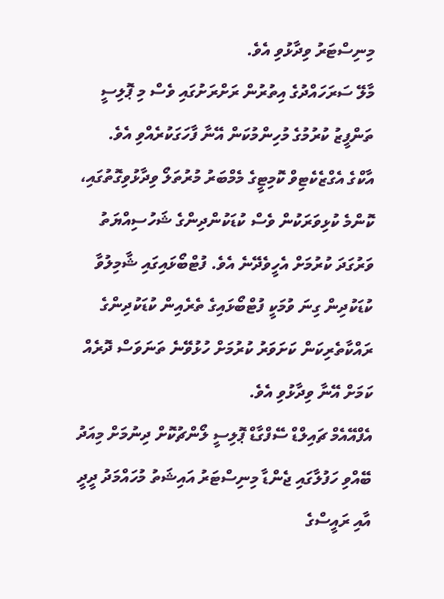މިނިސްޓަރު ވިދާޅުވި އެވެ.
މާލޭ ސަރަހައްދުގެ އިތުރުން ރަށްރަށުގައި ވެސް މި ޕޮލިސީ ތަންފީޒު ކުރުމުގެ މުހިންމުކަން އޭނާ ފާހަގަކުރެއްވި އެވެ.
އާކްގެ އެގްޒެކެޓިވް ކޮމިޓީގެ މެމްބަރު މުރުތަލޯ ވިދާޅުވިގޮތުގައި، ކޮންމެ ކުޅިވަރަކުން ވެސް ކުޑަކުންދިންގެ ޝަހުސިއްޔަތު ވަރުގަދަ ކުރުމަށް އެހީވެދޭނެ އެވެ. ފުޓްބޯޅައިގައި ޝާމިލުވާ ކުޑަކުދިން ގިނަ ވުމަކީ ފުޓްބޯޅައިގެ ތެރެއިން ކުޑަކުދިންގެ ރައްކާތެރިކަން ކަށަވަރު ކުރުމަށް ހުޅުވޭނެ ތަނަވަސް ދޮރެއް ކަމަށް އޭނާ ވިދާޅުވި އެވެ.
އެފްއޭއެމް ޗައިލްޑް ސޭފްގާޑް ޕޮލިސީ ލޯންޗުކޮށް ދިނުމަށް މިއަދު ބޭއްވި ހަފުލާގައި ޖެންޑާ މިނިސްޓަރު އައިޝަތު މުހައްމަދު ދީދީ އާއި ރައީސްގެ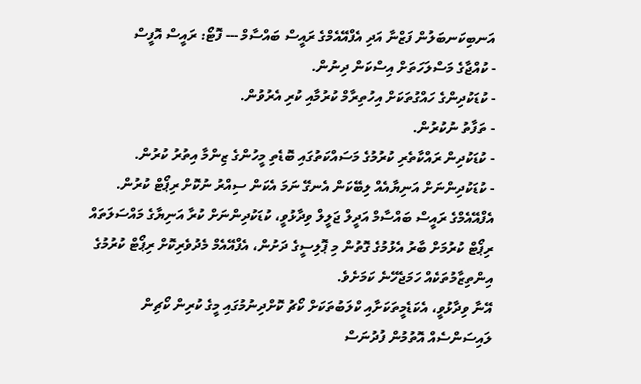އަނބިކަނބަލުން ފަޒްނާ އަދި އެފްއޭއެމްގެ ރައީސް ބައްސާމް --- ފޮޓޯ: ރައީސް އޮފީސް
- ކުއްޖާގެ މަސްލަހަތަށް އިސްކަން ދިނުން.
- ކުޑަކުދިންގެ ހައްގުތަކަށް އިހުތިރާމް ކުރުމާއި ކުރި އެރުވުން.
- ތަފާތު ނުކުރުން.
- ކުޑަކުދިން ރައްކާތެރި ކުރުމުގެ މަސައްކަތުގައި ބޮޑެތި މީހުންގެ ޒިންމާ އިތުރު ކުރުން.
- ކުޑަކުދިންނަށް އަނިޔާއެއް ލިބޭކަން އެނގޭ ނަމަ އެކަން ސިއްރު ނުކޮށް ރިޕޯޓް ކުރުން.
އެފްއޭއެމްގެ ރައީސް ބައްސާމް އަދީލް ޖަލީލް ވިދާޅުވީ، ކުޑަކުދިންނަށް ކުރާ އަނިޔާގެ މައްސަލަތައް ރިޕޯޓް ކުރުމަށް ބާރު އެޅުމުގެ ގޮތުން މި ޕޮލިސީގެ ދަށުން، އެފްއޭއެމް މެދުވެރިކޮށް ރިޕޯޓް ކުރުމުގެ އިންތިޒާމުތަކެއް ހަމަޖެހޭނެ ކަމަށެވެ.
އޭނާ ވިދާޅުވީ، އެކަޑެމީތަކަށާއި ކްލަބުތަކަށް ކޯޗު ކޮށްދިނުމުގައި މީގެ ކުރިން ކޯޗިން ލައިސަންސެއް އޮތުމުން ފުދުނަސް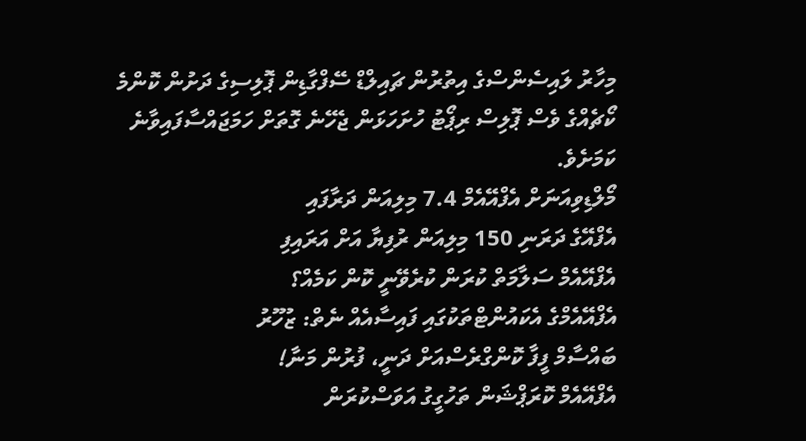މިހާރު ލައިސެންސްގެ އިތުރުން ޗައިލްޑް ސޭފްގާޑިން ޕޮލިސިގެ ދަށުން ކޮންމެ ކޯޗެއްގެ ވެސް ޕޮލިސް ރިޕޯޓު ހުށަހަޅަން ޖެހޭނެ ގޮތަށް ހަމަޖައްސާފައިވާނެ ކަމަށެވެ.
މޯލްޑިވިއަނަށް އެފްއޭއެމް 7.4 މިލިއަން ދަރާފައި
އެފްއޭގެ ދަރަނި 150 މިލިއަން ރުފިޔާ އަށް އަރައިފި
އެފްއޭއެމް ސަލާމަތް ކުރަން ކުރެވޭނީ ކޮން ކަމެއް؟
އެފްއޭއެމްގެ އެކައުންޓްތަކުގައި ފައިސާއެއް ނެތް: ޒުހޫރު
ބައްސާމް ފީފާ ކޮންގްރެސްއަށް ދަނީ، ފުރުން މަނާ!
އެފްއޭއެމް ކޮރަޕްޝަން ތަހުގީގު އަވަސްކުރަން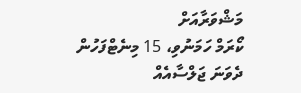މަޝްވަރާއަށް
ކޯރަމް ހަމަނުވި، 15 މިނެޓްފަހުން ދެވަނަ ޖަލްސާއެއް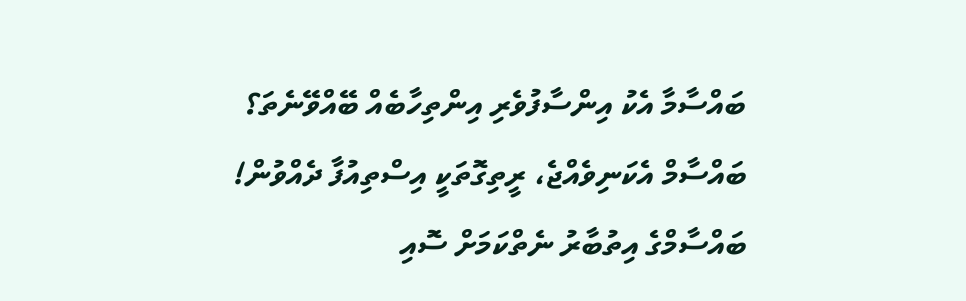ބައްސާމާ އެކު އިންސާފުވެރި އިންތިހާބެއް ބޭއްވޭނެތަ؟
ބައްސާމް އެކަނިވެއްޖެ، ރީތިގޮތަކީ އިސްތިއުފާ ދެއްވުން!
ބައްސާމްގެ އިތުބާރު ނެތްކަމަށް ސޮއި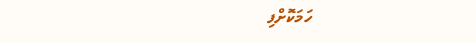ހަމަކޮށްފި